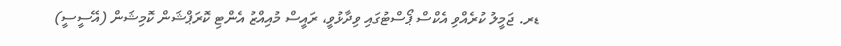ޑރ. ޖަމީލު ކުރެއްވި އެކްސް ޕޯސްޓުގައި ވިދާޅުވީ، ރައީސް މުއިއްޒު އެންޓި ކޮރަޕްޝަން ކޮމިޝަން (އޭސީސީ)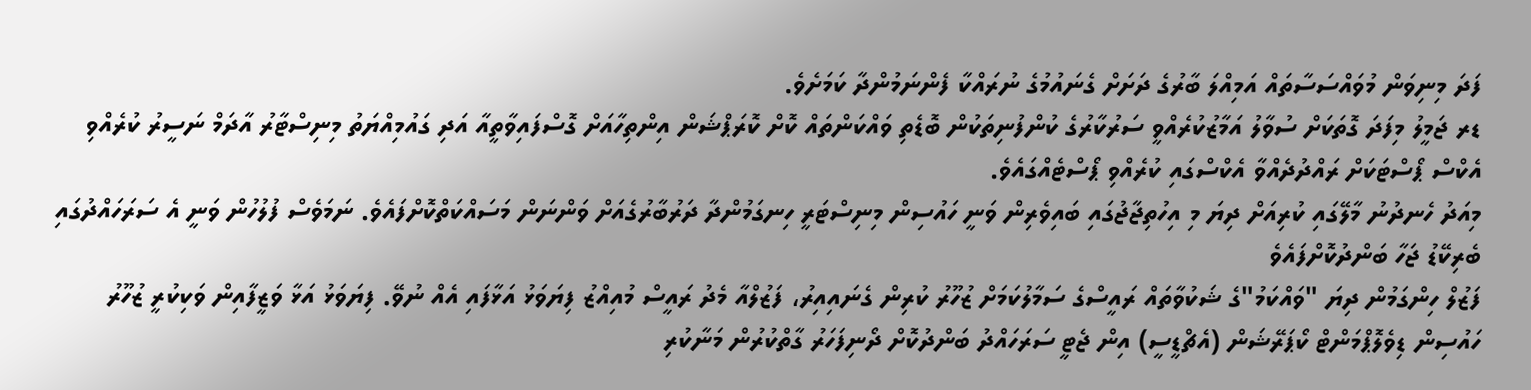ފަދަ މިނިވަން މުވައްސަސާތައް އަމިއްލަ ބާރުގެ ދަށަށް ގެނައުމުގެ ނުރައްކާ ފެންނަމުންދާ ކަމަށެވެ.
ޑރ ޖަމީލު މިފަދަ ގޮތަކަށް ސުވާލު އަމާޒުކުރެއްވީ ސަރުކާރުގެ ކުންފުނިތަކުން ބޮޑެތި ވައްކަންތައް ކޮށް ކޮރަޕްޝަން އިންތިހާއަށް ގޮސްފައިވާތީއާ އަދި ގައުމިއްޔަތު މިނިސްޓާރު އާދަމް ނަސީރު ކުރެއްވި އެކްސް ޕޯސްޓަކަށް ރައްދުދެއްވާ އެކްސްގައި ކުރެއްވި ޕޯސްޓެއްގައެވެ.
މިއަދު ހެނދުނު މާލޭގައި ކުރިއަށް ދިޔަ މި އިހުތިޖާޖުގައި ބައިވެރިން ވަނީ ހައުސިން މިނިސްޓަރީ ހިނގަމުންދާ ދަރުބާރުގެއަށް ވަންނަން މަސައްކަތްކޮށްފައެވެ. ނަމަވެސް ފުލުހުން ވަނީ އެ ސަރަހައްދުގައި ބެރިކޭޑު ޖަހާ ބަންދުކޮށްފައެވެ
ފަޒުލް ހިންގަމުން ދިޔަ "ވައްކަމު"ގެ ޝަކުވާތައް ރައީސްގެ ސަމާލުކަމަށް ޒުހޫރު ކުރިން ގެނައިއިރު، ފަޒުލްއާ މެދު ރައީސް މުއިއްޒު ފިޔަވަޅު އަޅާފައި އެއް ނުވޭ. ފިޔަވަޅު އަޅާ ވަޒީފާއިން ވަކިކުރީ ޒުހޫރު
ހައުސިން ޑިވެލޮޕްމަންޓް ކޯޕަރޭޝަން (އެޗްޑީސީ) އިން ޖެޓީ ސަރަހައްދު ބަންދުކޮށް ދޯނިފަހަރު ގާތްކުރުން މަނާކުރި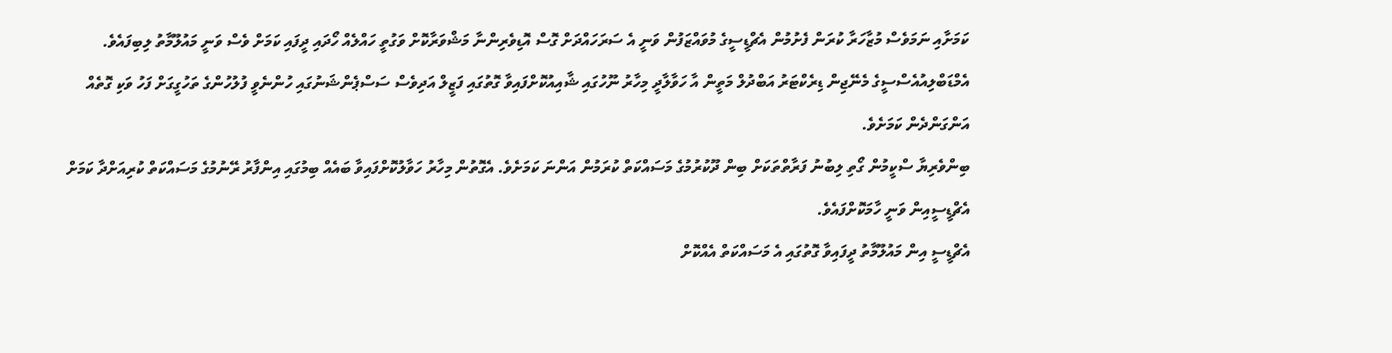ކަމަށާއި ނަމަވެސް މުޒާހަރާ ކުރަން ފެށުމުން އެޗްޑީސީގެ މުވައްޒަފުން ވަނީ އެ ސަރަހައްދަށް ގޮސް އޮޑިވެރިންނާ މަޝްވަރާކޮށް ވަގުތީ ހައްލެއް ހޯދައި ދީފައި ކަމަށް ވެސް ވަނީ މައުލޫމާތު ލިބިފައެވެ.
އެމްޑަބްލިއުއެސްސީގެ މެނޭޖިން ޑިރެކްޓަރު އަބްދުލް މަތީން އާ ހަވާލާދީ މިހާރު ނޫހުގައި ޝާއިއުކޮށްފައިވާ ގޮތުގައި ފަޒީލް އަދިވެސް ސަސްޕެންޝަނުގައި ހުންނެވީ ފުލުހުންގެ ތަހުގީގަށް ފަހު ވަކި ގޮތެއް އަންގަންދެން ކަމަށެވެ.
ބިންވެރިޔާ ސްކީމުން ގޯތި ލިބުނު ފަރާތްތަކަށް ބިން ދޫކުރުމުގެ މަސައްކަތް ކުރަމުން އަންނަ ކަމަށެވެ. އެގޮތުން މިހާރު ހަވާލުކޮށްފައިވާ ބައެއް ބިމުގައި އިންފާރު ރޭނުމުގެ މަސައްކަތް ކުރިއަށްދާ ކަމަށް އެޗްޑީސީއިން ވަނީ ހާމަކޮށްފައެވެ.
އެޗްޑީސީ އިން މައުލޫމާތު ދީފައިވާ ގޮތުގައި އެ މަސައްކަތް އެއްކޮށް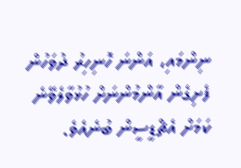ނިންމައި، އަންނަ ހޮނިހިރު ދުވަހުން ފެށިގެން އާންމުންނަށް ހުޅުވާލެވޭނެ ކަމަށް އެޗްޑީސީން ބުނެއެވެ.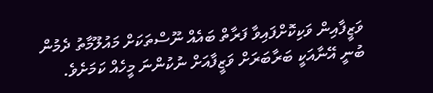ވަޒީފާއިން ވަކިކޮށްފައިވާ ފަރާތް ބައެއް ނޫސްތަކަށް މައުލޫމާތު ދެމުން ބުނީ އޭނާއަކީ ބަރާބަރަށް ވަޒީފާއަށް ނުކުންނަ މީހެއް ކަމަށެވެ.